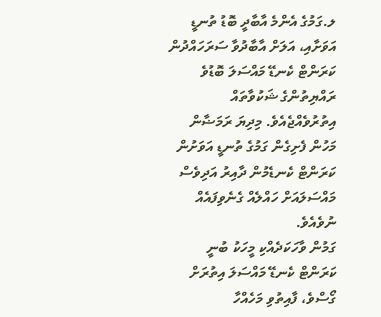ލ.ގަމުގެ އެންމެ އާބާދީ ބޮޑު ތުނޑީ އަވަށާއި، އަލަށް އާބާދުވާ ސަރަހައްދުން ކަރަންޓް ކެނޑޭ މައްސަލަ ބޮޑުވެ ރައްޔިތުންގެ ޝަކުވާތައް އިތުރުވެއްޖެއެވެ. މިދިޔަ ރަމަޟާން މަހުން ފެށިގެން ގަމުގެ ތުނޑީ އަވަށުން ކަރަންޓް ކެނޑެމުން ދާއިރު އަދިވެސް މައްސަލައަށް ހައްލެއް ގެނެވިފައެއް ނުވެއެވެ.
ގަމުން ވާހަކަދެއްކި މީހަކު ބުނީ ކަރަންޓް ކެނޑޭ މައްސަލަ އިތުރަށް ގޯސްވެ، ފާއިތުވި މަހެއްހާ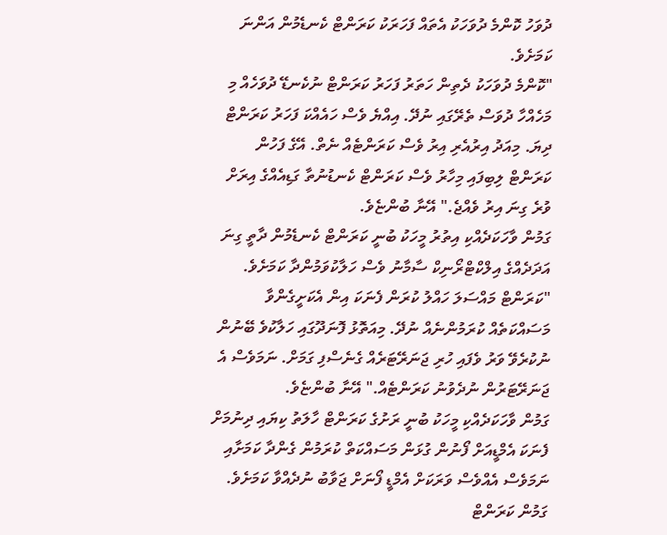ދުވަހު ކޮންމެ ދުވަހަކު އެތައް ފަހަރަކު ކަރަންޓް ކެނޑެމުން އަންނަ ކަމަށެވެ.
"ކޮންމެ ދުވަހަކު ދެތިން ހަތަރު ފަހަރު ކަރަންޓް ނުކެނޑޭ ދުވަހެއް މި މަހެއްހާ ދުވަސް ތެރޭގައި ނުދޭ. އިއްޔެ ވެސް ހައެއްކަ ފަހަރު ކަރަންޓް ދިޔަ. މިއަދު އިރުއެރި އިރު ވެސް ކަރަންޓެއް ނެތް. އޭގެ ފަހުން ކަރަންޓް ލިބިފައި މިހާރު ވެސް ކަރަންޓް ކެނޑުނުތާ ގަޑިއެއްގެ އިރަށް ވުރެ ގިނަ އިރު ވެއްޖެ." އޭނާ ބުންޏެވެ.
ގަމުން ވާހަކަދެއްކި އިތުރު މީހަކު ބުނީ ކަރަންޓް ކެނޑެމުން ދާތީ ގިނަ އަދަދެއްގެ އިލްކްޓްރޯނިކް ސާމާނު ވެސް ހަލާކުވަމުންދާ ކަމަށެވެ.
"ކަރަންޓް މައްސަލަ ހައްލު ކުރަން ފެނަކަ އިން އެކަށީގެންވާ މަސައްކަތެއް ކުރަމުންނެއް ނުދޭ. މިއަތޮޅު ފޮނަދޫގައި ހަލާކުވެ ބޭނުން ނުކުރެވޭ ވަރު ވެފައި ހުރި ޖަނަރޭޓަރެއް ގެނެސްފި ގަމަށް. ނަމަވެސް އެ ޖަނަރޭޓަރުން ނުދެވުނު ކަރަންޓެއް." އޭނާ ބުންޏެވެ.
ގަމުން ވާހަކަދެއްކި މީހަކު ބުނީ ރަށުގެ ކަރަންޓް ހާލަތު ކިޔައި ދިނުމަށް ފެނަކަ އެމްޑީއަށް ފޯނުން ގުޅަން މަސައްކަތް ކުރަމުން ގެންދާ ކަމަށާއި ނަމަވެސް އެއްވެސް ވަރަކަށް އެމްޑީ ފޯނަށް ޖަވާބު ނުދެއްވާ ކަމަށެވެ.
ގަމުން ކަރަންޓް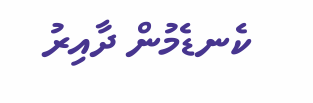ކެނޑެމުން ދާއިރު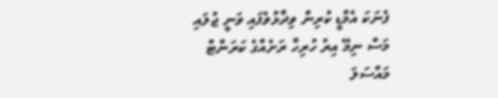ފެނަކަ އެމްޑީ ކުރިން ވިދާޅުވެފައި ވަނީ ޖުލައި މަސް ނިމޭ އިރު ހުރިހާ ރަށެއްގެ ކަރަންޓް މައްސަލަ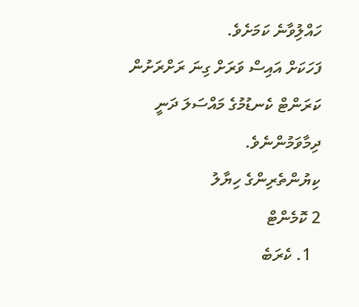ހައްލިުވާނެ ކަމަށެވެ.
ފަހަކަށް އައިސް ވަރަށް ގިނަ ރަށްރަށުން ކަރަންޓް ކެނޑުމުގެ މައްސަލަ ދަނީ ދިމާވަމުންނެވެ.
ކިޔުންތެރިންގެ ހިޔާލު
2 ކޮމެންޓް
  1. ކެރަބެ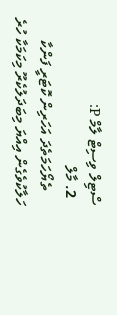ސްޓިލް ވިސިޓް ލާމް P:
  2. މާލް
    ތެޔޯހަމަތެދަ އަހަރިން ކޮޓަރީ ފަންކާ ހަލާކުވެގެން އިއްޔަ މިބަދަލުކެރޫ މިކަމަކާ ހުރެ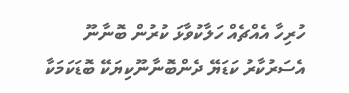ހުރިހާ އެއްޗެއް ހަލާކުވާޅަ ކުރުން ބޮނާނޫ އެސަރުކާރު ކަޑަޔޭ ދެންބޮނާނޫކިޔަކޭ ބޮޑަކަމަކާ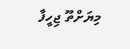މިޔަށްތޫ ޖިހީފާ